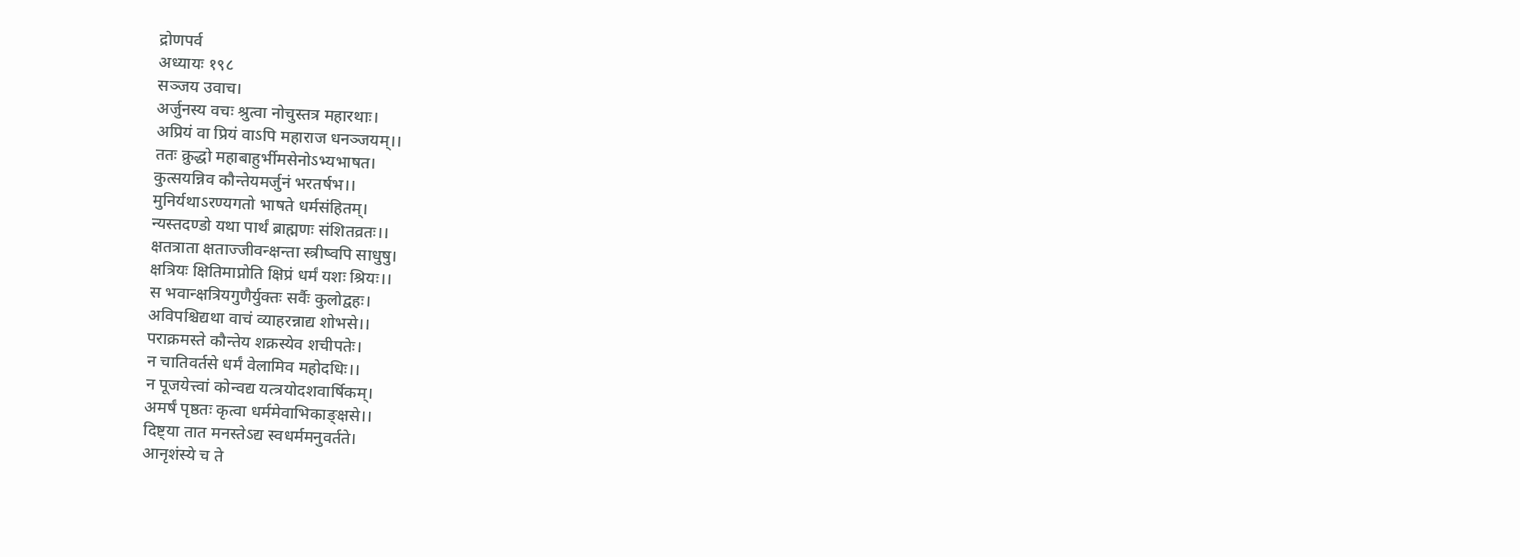द्रोणपर्व
अध्यायः १९८
सञ्जय उवाच।
अर्जुनस्य वचः श्रुत्वा नोचुस्तत्र महारथाः।
अप्रियं वा प्रियं वाऽपि महाराज धनञ्जयम्।।
ततः क्रुद्धो महाबाहुर्भीमसेनोऽभ्यभाषत।
कुत्सयन्निव कौन्तेयमर्जुनं भरतर्षभ।।
मुनिर्यथाऽरण्यगतो भाषते धर्मसंहितम्।
न्यस्तदण्डो यथा पार्थं ब्राह्मणः संशितव्रतः।।
क्षतत्राता क्षताज्जीवन्क्षन्ता स्त्रीष्वपि साधुषु।
क्षत्रियः क्षितिमाप्नोति क्षिप्रं धर्मं यशः श्रियः।।
स भवान्क्षत्रियगुणैर्युक्तः सर्वैः कुलोद्वहः।
अविपश्चिद्यथा वाचं व्याहरन्नाद्य शोभसे।।
पराक्रमस्ते कौन्तेय शक्रस्येव शचीपतेः।
न चातिवर्तसे धर्मं वेलामिव महोदधिः।।
न पूजयेत्त्वां कोन्वद्य यत्त्रयोदशवार्षिकम्।
अमर्षं पृष्ठतः कृत्वा धर्ममेवाभिकाङ्क्षसे।।
दिष्ट्या तात मनस्तेऽद्य स्वधर्ममनुवर्तते।
आनृशंस्ये च ते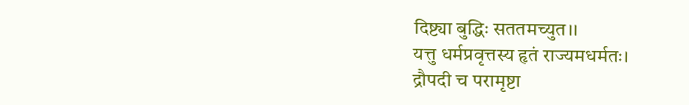दिष्ट्या बुद्धिः सततमच्युत।।
यत्तु धर्मप्रवृत्तस्य हृतं राज्यमधर्मतः।
द्रौपदी च परामृष्टा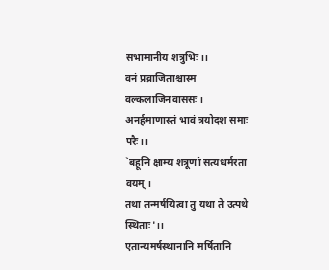सभामानीय शत्रुभिः।।
वनं प्रव्राजिताश्चास्म वल्कलाजिनवाससः।
अनर्हमाणास्तं भावं त्रयोदश समाः परैः।।
`बहूनि क्षाम्य शत्रूणां सत्यधर्मरता वयम्।
तथा तन्मर्षयित्वा तु यथा ते उत्पथे स्थिताः'।।
एतान्यमर्षस्थानानि मर्षितानि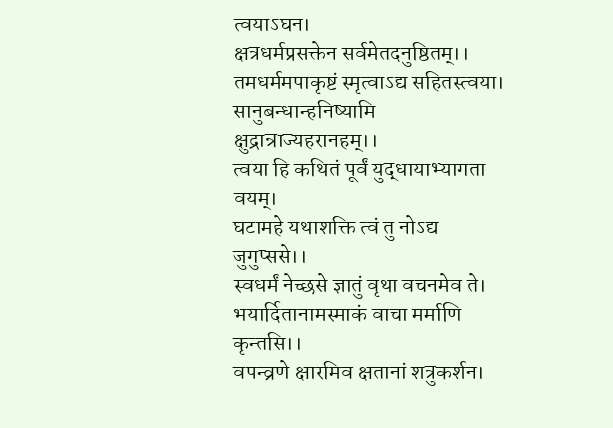त्वयाऽघन।
क्षत्रधर्मप्रसक्तेन सर्वमेतदनुष्ठितम्।।
तमधर्ममपाकृष्टं स्मृत्वाऽद्य सहितस्त्वया।
सानुबन्धान्हनिष्यामि क्षुद्रान्राज्यहरानहम्।।
त्वया हि कथितं पूर्वं युद्धायाभ्यागता वयम्।
घटामहे यथाशक्ति त्वं तु नोऽद्य जुगुप्ससे।।
स्वधर्मं नेच्छसे ज्ञातुं वृथा वचनमेव ते।
भयार्दितानामस्माकं वाचा मर्माणि कृन्तसि।।
वपन्व्रणे क्षारमिव क्षतानां शत्रुकर्शन।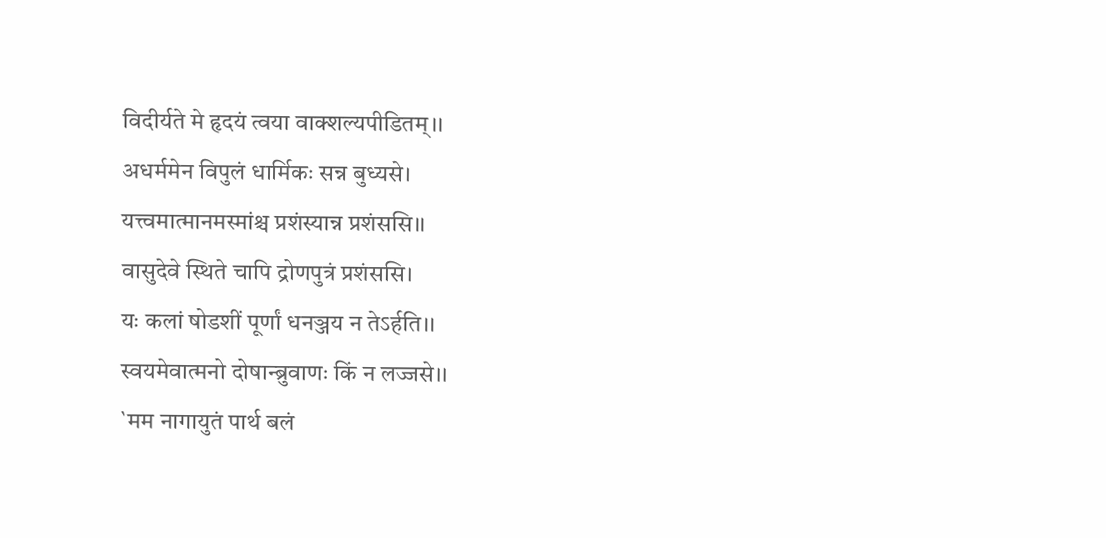विदीर्यते मे हृदयं त्वया वाक्शल्यपीडितम्।।
अधर्ममेन विपुलं धार्मिकः सन्न बुध्यसे।
यत्त्वमात्मानमस्मांश्च प्रशंस्यान्न प्रशंससि।।
वासुदेवे स्थिते चापि द्रोणपुत्रं प्रशंससि।
यः कलां षोडशीं पूर्णां धनञ्जय न तेऽर्हति।।
स्वयमेवात्मनो दोषान्ब्रुवाणः किं न लज्जसे।।
`मम नागायुतं पार्थ बलं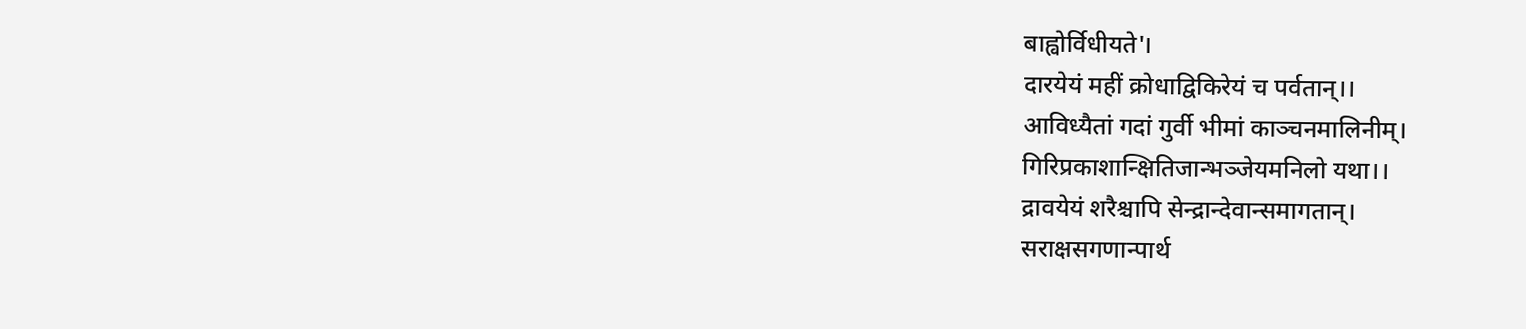बाह्वोर्विधीयते'।
दारयेयं महीं क्रोधाद्विकिरेयं च पर्वतान्।।
आविध्यैतां गदां गुर्वी भीमां काञ्चनमालिनीम्।
गिरिप्रकाशान्क्षितिजान्भञ्जेयमनिलो यथा।।
द्रावयेयं शरैश्चापि सेन्द्रान्देवान्समागतान्।
सराक्षसगणान्पार्थ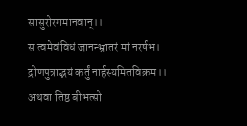सासुरोरगमानवान्।।
स त्वमेवंविधं जानन्भ्रातरं मां नरर्षभ।
द्रोणपुत्राद्भयं कर्तुं नार्हस्यमितविक्रम।।
अथवा तिष्ठ बीभत्सो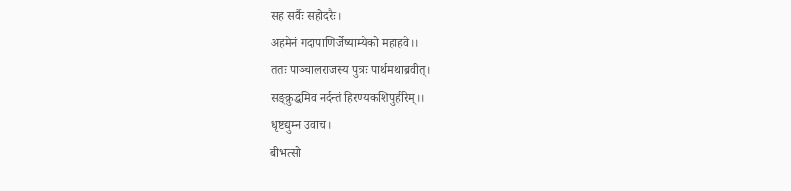सह सर्वैः सहोदरैः।
अहमेनं गदापाणिर्जेष्याम्येको महाहवे।।
ततः पाञ्चालराजस्य पुत्रः पार्थमथाब्रवीत्।
सङ्क्रुद्धमिव नर्दन्तं हिरण्यकशिपुर्हरिम्।।
धृष्टद्युम्न उवाच।
बीभत्सो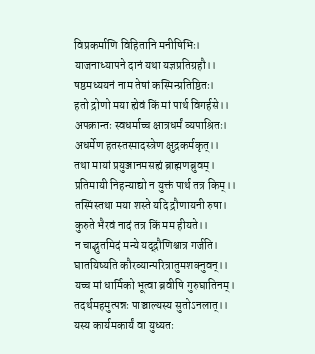विप्रकर्माणि विहितानि मनीषिभिः।
याजनाध्यापने दानं यथा यज्ञप्रतिग्रहौ।।
षष्ठमध्ययनं नाम तेषां कस्मिन्प्रतिष्ठितः।
हतो द्रोणो मया ह्येवं किं मां पार्थ विगर्हसे।।
अपक्रान्तः स्वधर्माच्च क्षात्रधर्मं व्यपाश्रितः।
अधर्मेण हतस्तस्मादस्त्रेण क्षुद्रकर्मकृत्।।
तथा मायां प्रयुञ्जानमसह्यं ब्राह्मणब्रुवम्।
प्रतिमायी निहन्याद्यो न युक्तं पार्थ तत्र किम्।।
तस्मिंस्तथा मया शस्ते यदि द्रौणायनी रुषा।
कुरुते भैरवं नादं तत्र किं मम हीयते।।
न चाद्भुतमिदं मन्ये यद्द्रौणिश्चात्र गर्जति।
घातयिष्यति कौरव्यान्परित्रातुमशक्नुवन्।।
यच्च मां धार्मिको भूत्वा ब्रवीषि गुरुघातिनम्।
तदर्थमहमुत्पन्नः पाञ्चाल्यस्य सुतोऽनलात्।।
यस्य कार्यमकार्यं वा युध्यतः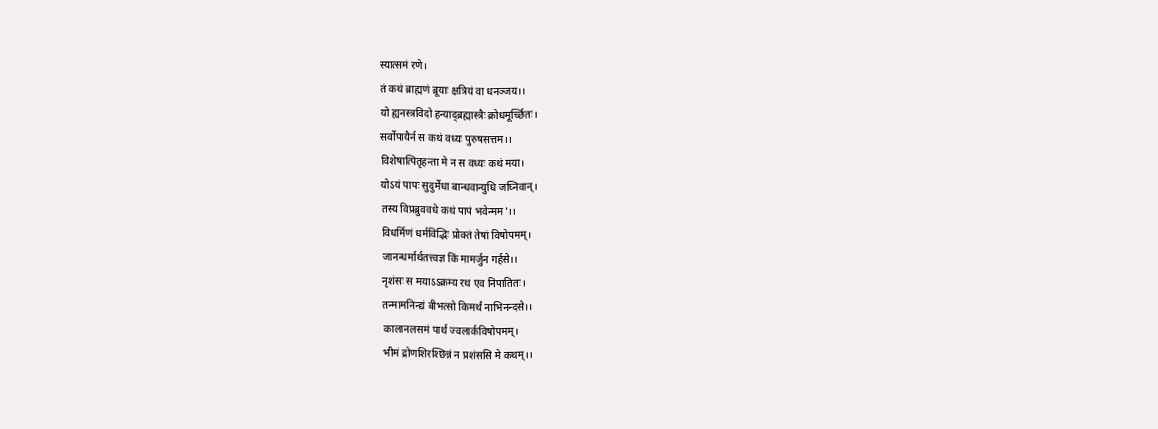स्यात्समं रणे।
तं कथं ब्राह्मणं ब्रूयाः क्षत्रियं वा धनञ्जय।।
यो ह्यनस्त्रविदो हन्याद्ब्रह्मास्त्रैः क्रोधमूर्च्छितः।
सर्वोपायैर्न स कथं वध्यः पुरुषसत्तम।।
विशेषात्पितृहन्ता मे न स वध्यः कथं मया।
योऽयं पापः सुदुर्मेधा बान्धवान्युधि जघ्निवान्।
तस्य विप्रब्रुववधे कथं पापं भवेन्मम'।।
विधर्मिणं धर्मविद्भिः प्रोक्तं तेषां विषोपमम्।
जानन्धर्मार्थतत्त्वज्ञ किं मामर्जुन गर्हसे।।
नृशंसः स मयाऽऽक्रम्य रथ एव निपातितः।
तन्मामनिन्द्यं बीभत्सो किमर्थं नाभिनन्दसे।।
कालानलसमं पार्थ ज्वलार्कविषोपमम्।
भीमं द्रोणशिरश्छिन्नं न प्रशंससि मे कथम्।।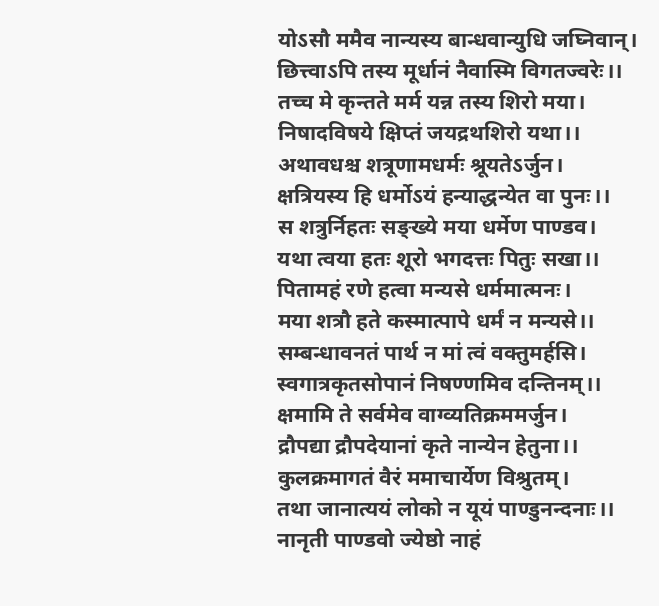योऽसौ ममैव नान्यस्य बान्धवान्युधि जघ्निवान्।
छित्त्वाऽपि तस्य मूर्धानं नैवास्मि विगतज्वरेः।।
तच्च मे कृन्तते मर्म यन्न तस्य शिरो मया।
निषादविषये क्षिप्तं जयद्रथशिरो यथा।।
अथावधश्च शत्रूणामधर्मः श्रूयतेऽर्जुन।
क्षत्रियस्य हि धर्मोऽयं हन्याद्धन्येत वा पुनः।।
स शत्रुर्निहतः सङ्ख्ये मया धर्मेण पाण्डव।
यथा त्वया हतः शूरो भगदत्तः पितुः सखा।।
पितामहं रणे हत्वा मन्यसे धर्ममात्मनः।
मया शत्रौ हते कस्मात्पापे धर्मं न मन्यसे।।
सम्बन्धावनतं पार्थ न मां त्वं वक्तुमर्हसि।
स्वगात्रकृतसोपानं निषण्णमिव दन्तिनम्।।
क्षमामि ते सर्वमेव वाग्व्यतिक्रममर्जुन।
द्रौपद्या द्रौपदेयानां कृते नान्येन हेतुना।।
कुलक्रमागतं वैरं ममाचार्येण विश्रुतम्।
तथा जानात्ययं लोको न यूयं पाण्डुनन्दनाः।।
नानृती पाण्डवो ज्येष्ठो नाहं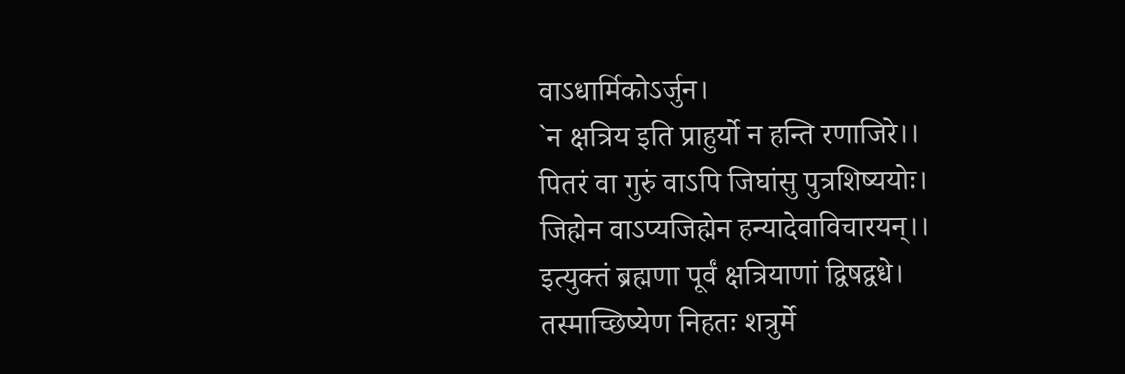वाऽधार्मिकोऽर्जुन।
`न क्षत्रिय इति प्राहुर्यो न हन्ति रणाजिरे।।
पितरं वा गुरुं वाऽपि जिघांसु पुत्रशिष्ययोः।
जिह्मेन वाऽप्यजिह्मेन हन्यादेवाविचारयन्।।
इत्युक्तं ब्रह्मणा पूर्वं क्षत्रियाणां द्विषद्वधे।
तस्माच्छिष्येण निहतः शत्रुर्मे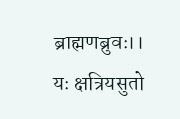ब्राह्मणब्रुवः।।
यः क्षत्रियसुतो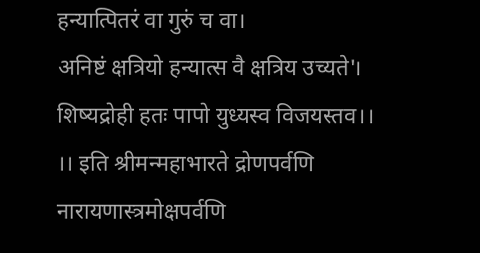हन्यात्पितरं वा गुरुं च वा।
अनिष्टं क्षत्रियो हन्यात्स वै क्षत्रिय उच्यते'।
शिष्यद्रोही हतः पापो युध्यस्व विजयस्तव।।
।। इति श्रीमन्महाभारते द्रोणपर्वणि नारायणास्त्रमोक्षपर्वणि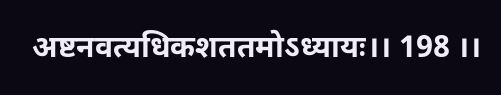अष्टनवत्यधिकशततमोऽध्यायः।। 198 ।।